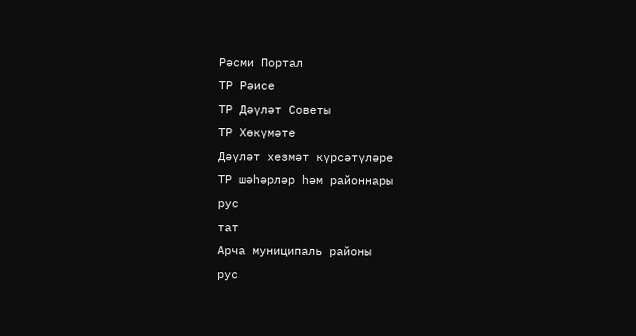Рәсми Портал
ТР Рәисе
ТР Дәүләт Советы
ТР Хөкүмәте
Дәүләт хезмәт күрсәтүләре
ТР шәһәрләр һәм районнары
рус
тат
Арча муниципаль районы
рус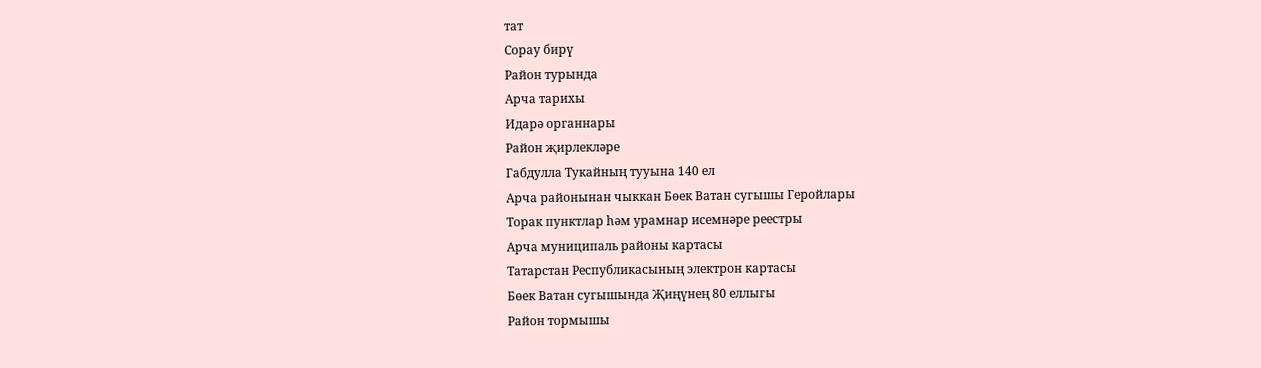тат
Сорау бирү
Район турында
Арча тарихы
Идарә органнары
Район җирлекләре
Габдулла Тукайның тууына 140 ел
Арча районынан чыккан Бөек Ватан сугышы Геройлары
Торак пунктлар һәм урамнар исемнәре реестры
Арча муниципаль районы картасы
Татарстан Республикасының электрон картасы
Бөек Ватан сугышында Җиңүнең 80 еллыгы
Район тормышы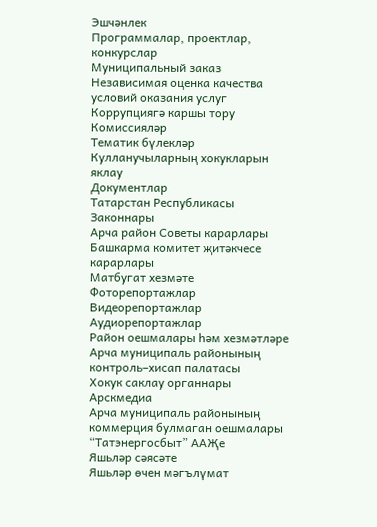Эшчәнлек
Программалар, проектлар, конкурслар
Муниципальный заказ
Независимая оценка качества условий оказания услуг
Коррупциягә каршы тору
Комиссияләр
Тематик бүлекләр
Кулланучыларның хокукларын яклау
Документлар
Татарстан Республикасы Законнары
Арча район Советы карарлары
Башкарма комитет җитәкчесе карарлары
Матбугат хезмәте
Фоторепортажлар
Видеорепортажлар
Аудиорепортажлар
Район оешмалары һәм хезмәтләре
Арча муниципаль районының контроль–хисап палатасы
Хокук саклау органнары
Арскмедиа
Арча муниципаль районының коммерция булмаган оешмалары
“Татэнергосбыт” ААҖе
Яшьләр сәясәте
Яшьләр өчен мәгълүмат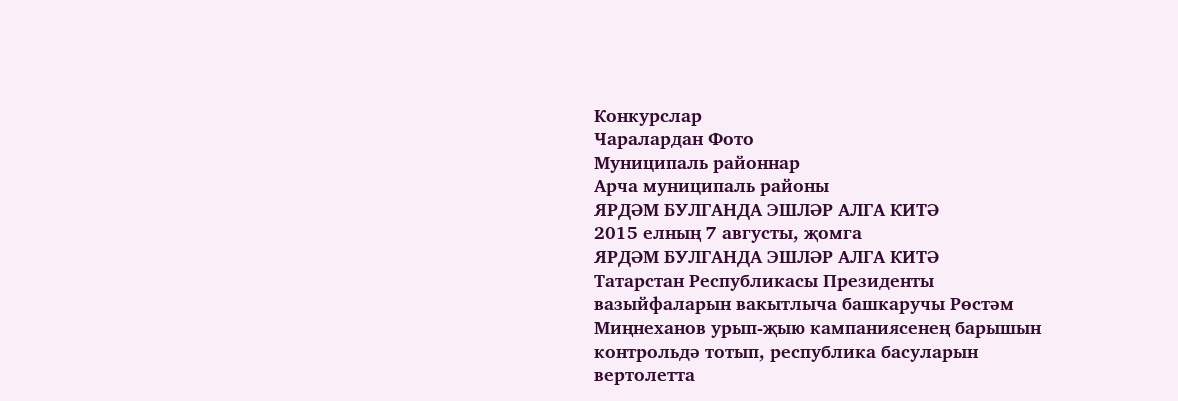Конкурслар
Чаралардан Фото
Муниципаль районнар
Арча муниципаль районы
ЯРДӘМ БУЛГАНДА ЭШЛӘР АЛГА КИТӘ
2015 елның 7 августы, җомга
ЯРДӘМ БУЛГАНДА ЭШЛӘР АЛГА КИТӘ
Татарстан Республикасы Президенты вазыйфаларын вакытлыча башкаручы Рөстәм Миңнеханов урып-җыю кампаниясенең барышын контрольдә тотып, республика басуларын вертолетта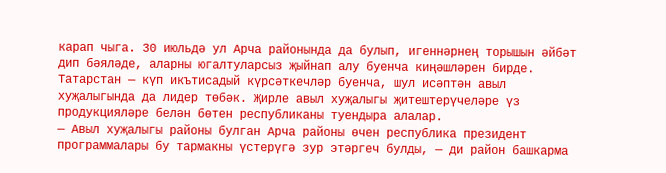карап чыга. 30 июльдә ул Арча районында да булып, игеннәрнең торышын әйбәт дип бәяләде, аларны югалтуларсыз җыйнап алу буенча киңәшләрен бирде.
Татарстан — күп икътисадый күрсәткечләр буенча, шул исәптән авыл хуҗалыгында да лидер төбәк. Җирле авыл хуҗалыгы җитештерүчеләре үз продукцияләре белән бөтен республиканы туендыра алалар.
— Авыл хуҗалыгы районы булган Арча районы өчен республика президент программалары бу тармакны үстерүгә зур этәргеч булды, — ди район башкарма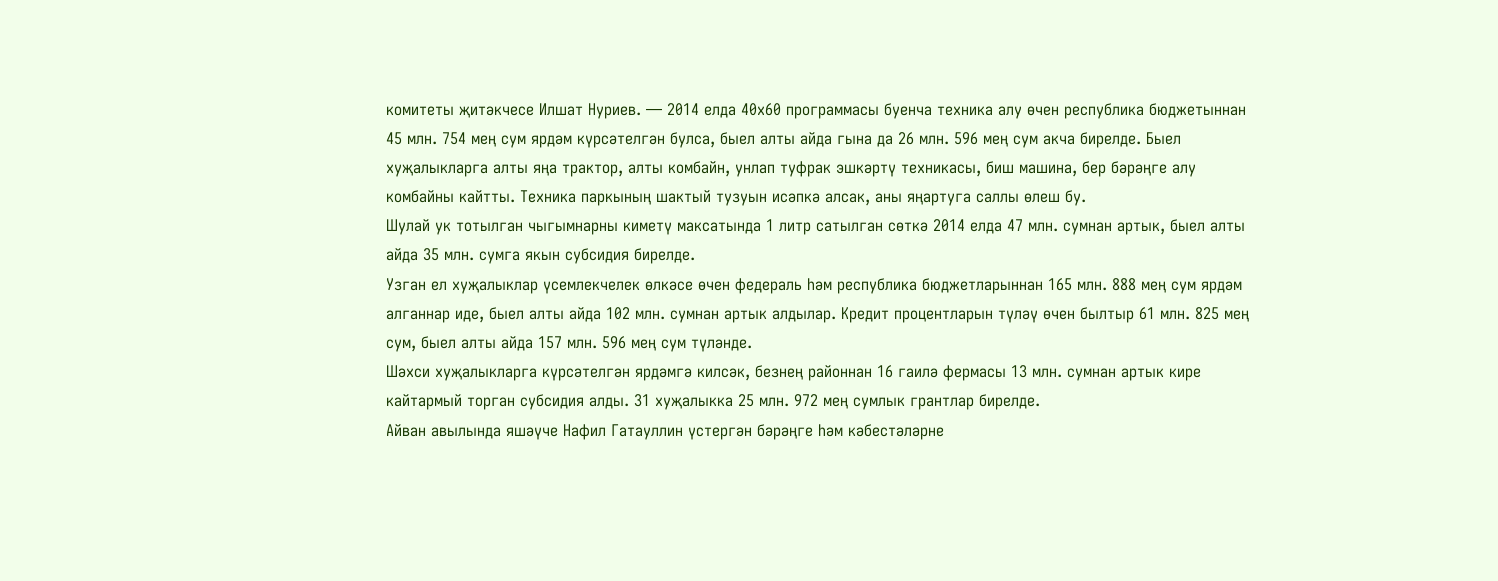комитеты җитәкчесе Илшат Нуриев. — 2014 елда 40х60 программасы буенча техника алу өчен республика бюджетыннан 45 млн. 754 мең сум ярдәм күрсәтелгән булса, быел алты айда гына да 26 млн. 596 мең сум акча бирелде. Быел хуҗалыкларга алты яңа трактор, алты комбайн, унлап туфрак эшкәртү техникасы, биш машина, бер бәрәңге алу комбайны кайтты. Техника паркының шактый тузуын исәпкә алсак, аны яңартуга саллы өлеш бу.
Шулай ук тотылган чыгымнарны киметү максатында 1 литр сатылган сөткә 2014 елда 47 млн. сумнан артык, быел алты айда 35 млн. сумга якын субсидия бирелде.
Узган ел хуҗалыклар үсемлекчелек өлкәсе өчен федераль һәм республика бюджетларыннан 165 млн. 888 мең сум ярдәм алганнар иде, быел алты айда 102 млн. сумнан артык алдылар. Кредит процентларын түләү өчен былтыр 61 млн. 825 мең сум, быел алты айда 157 млн. 596 мең сум түләнде.
Шәхси хуҗалыкларга күрсәтелгән ярдәмгә килсәк, безнең районнан 16 гаилә фермасы 13 млн. сумнан артык кире кайтармый торган субсидия алды. 31 хуҗалыкка 25 млн. 972 мең сумлык грантлар бирелде.
Айван авылында яшәүче Нафил Гатауллин үстергән бәрәңге һәм кәбестәләрне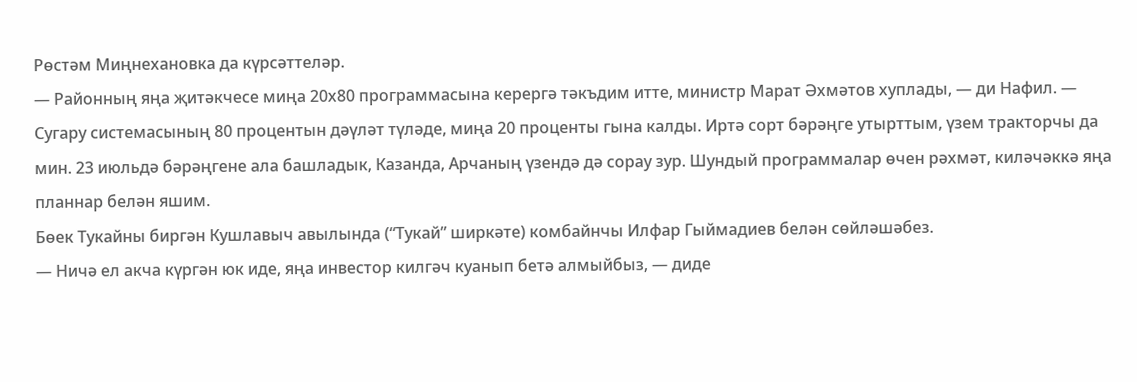Рөстәм Миңнехановка да күрсәттеләр.
— Районның яңа җитәкчесе миңа 20х80 программасына керергә тәкъдим итте, министр Марат Әхмәтов хуплады, — ди Нафил. — Сугару системасының 80 процентын дәүләт түләде, миңа 20 проценты гына калды. Иртә сорт бәрәңге утырттым, үзем тракторчы да мин. 23 июльдә бәрәңгене ала башладык, Казанда, Арчаның үзендә дә сорау зур. Шундый программалар өчен рәхмәт, киләчәккә яңа планнар белән яшим.
Бөек Тукайны биргән Кушлавыч авылында (“Тукай” ширкәте) комбайнчы Илфар Гыймадиев белән сөйләшәбез.
— Ничә ел акча күргән юк иде, яңа инвестор килгәч куанып бетә алмыйбыз, — диде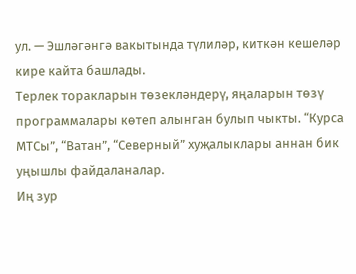ул. — Эшләгәнгә вакытында түлиләр, киткән кешеләр кире кайта башлады.
Терлек торакларын төзекләндерү, яңаларын төзү программалары көтеп алынган булып чыкты. “Курса МТСы”, “Ватан”, “Северный” хуҗалыклары аннан бик уңышлы файдаланалар.
Иң зур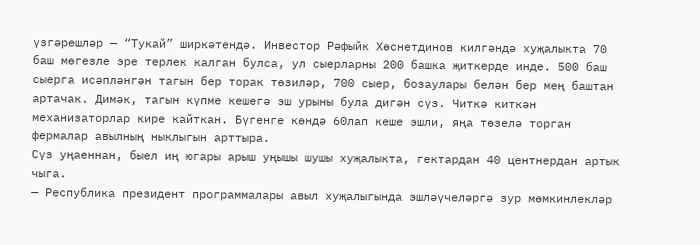үзгәрешләр — “Тукай” ширкәтендә. Инвестор Рәфыйк Хөснетдинов килгәндә хуҗалыкта 70 баш мөгезле эре терлек калган булса, ул сыерларны 200 башка җиткерде инде. 500 баш сыерга исәпләнгән тагын бер торак төзиләр, 700 сыер, бозаулары белән бер мең баштан артачак. Димәк, тагын күпме кешегә эш урыны була дигән сүз. Читкә киткән механизаторлар кире кайткан. Бүгенге көндә 60лап кеше эшли, яңа төзелә торган фермалар авылның ныклыгын арттыра.
Сүз уңаеннан, быел иң югары арыш уңышы шушы хуҗалыкта, гектардан 40 центнердан артык чыга.
— Республика президент программалары авыл хуҗалыгында эшләүчеләргә зур мөмкинлекләр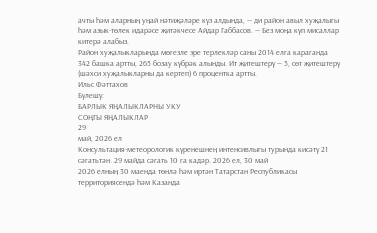ачты һәм аларның уңай нәтиҗәләре күз алдында, — ди район авыл хуҗалыгы һәм азык-төлек идарәсе җитәкчесе Айдар Габбасов. — Без моңа күп мисаллар китерә алабыз.
Район хуҗалыкларында мөгезле эре терлекләр саны 2014 елга караганда 342 башка артты, 265 бозау күбрәк алынды. Ит җитештерү — 5, сөт җитештерү (шәхси хуҗалыкларны да кертеп) 6 процентка артты.
Ильс Фәттахов
Бүлешү:
БАРЛЫК ЯҢАЛЫКЛАРНЫ УКУ
СОҢГЫ ЯҢАЛЫКЛАР
29
май, 2026 ел
Консультация-метеорологик күренешнең интенсивлыгы турында кисәтү 21 сәгатьтән. 29 майда сәгать 10 га кадәр. 2026 ел, 30 май
2026 елның 30 маенда төнлә һәм иртән Татарстан Республикасы территориясендә һәм Казанда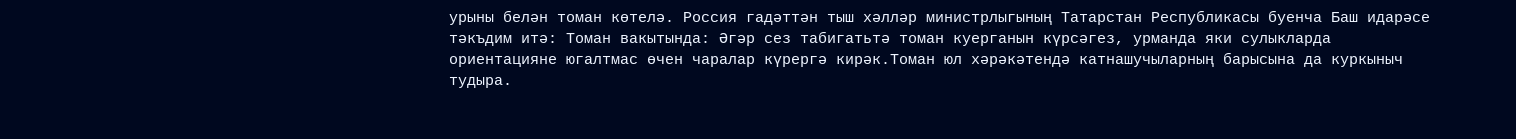урыны белән томан көтелә. Россия гадәттән тыш хәлләр министрлыгының Татарстан Республикасы буенча Баш идарәсе тәкъдим итә: Томан вакытында: Әгәр сез табигатьтә томан куерганын күрсәгез, урманда яки сулыкларда ориентацияне югалтмас өчен чаралар күрергә кирәк.Томан юл хәрәкәтендә катнашучыларның барысына да куркыныч тудыра.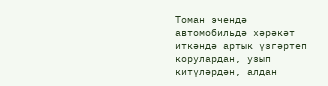Томан эчендә автомобильдә хәрәкәт иткәндә артык үзгәртеп корулардан, узып китүләрдән, алдан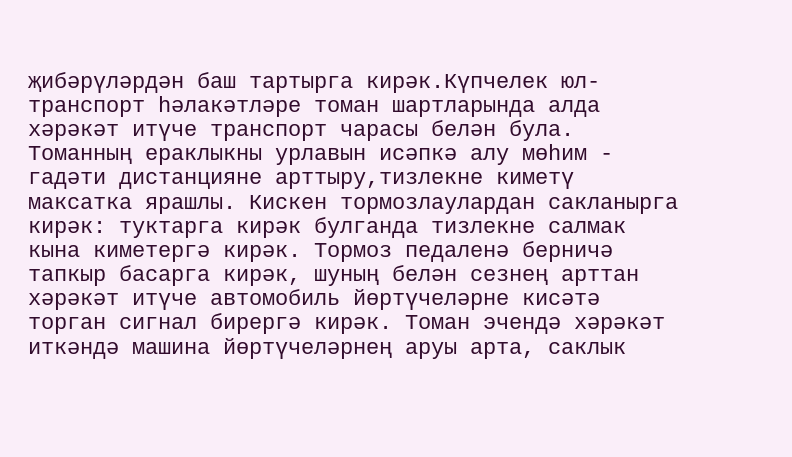җибәрүләрдән баш тартырга кирәк.Күпчелек юл-транспорт һәлакәтләре томан шартларында алда хәрәкәт итүче транспорт чарасы белән була. Томанның ераклыкны урлавын исәпкә алу мөһим - гадәти дистанцияне арттыру,тизлекне киметү максатка ярашлы. Кискен тормозлаулардан сакланырга кирәк: туктарга кирәк булганда тизлекне салмак кына киметергә кирәк. Тормоз педаленә берничә тапкыр басарга кирәк, шуның белән сезнең арттан хәрәкәт итүче автомобиль йөртүчеләрне кисәтә торган сигнал бирергә кирәк. Томан эчендә хәрәкәт иткәндә машина йөртүчеләрнең аруы арта, саклык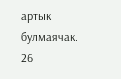артык булмаячак.
26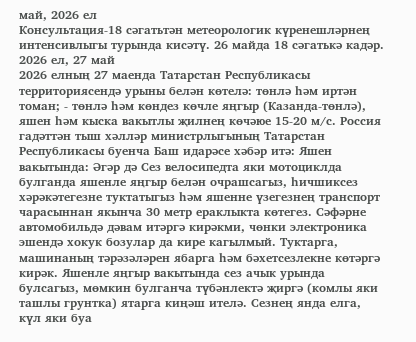май, 2026 ел
Консультация-18 сәгатьтән метеорологик күренешләрнең интенсивлыгы турында кисәтү. 26 майда 18 сәгатькә кадәр. 2026 ел, 27 май
2026 елның 27 маенда Татарстан Республикасы территориясендә урыны белән көтелә: төнлә һәм иртән томан; - төнлә һәм көндез көчле яңгыр (Казанда-төнлә), яшен һәм кыска вакытлы җилнең көчәюе 15-20 м/с. Россия гадәттән тыш хәлләр министрлыгының Татарстан Республикасы буенча Баш идарәсе хәбәр итә: Яшен вакытында: Әгәр дә Сез велосипедта яки мотоциклда булганда яшенле яңгыр белән очрашсагыз, һичшиксез хәрәкәтегезне туктатыгыз һәм яшенне үзегезнең транспорт чарасыннан якынча 30 метр ераклыкта көтегез. Сәфәрне автомобильдә дәвам итәргә кирәкми, чөнки электроника эшендә хокук бозулар да кире кагылмый. Туктарга, машинаның тәрәзәләрен ябарга һәм бәхетсезлекне көтәргә кирәк. Яшенле яңгыр вакытында сез ачык урында булсагыз, мөмкин булганча түбәнлектә җиргә (комлы яки ташлы грунтка) ятарга киңәш ителә. Сезнең янда елга, күл яки буа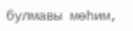булмавы мөһим,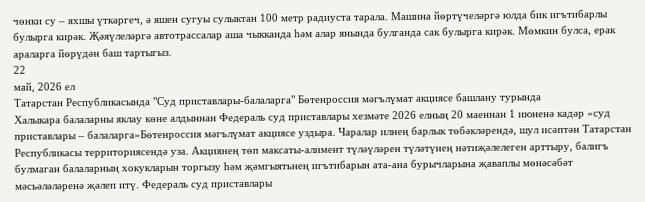чөнки су – яхшы үткәргеч, ә яшен сугуы сулыктан 100 метр радиуста тарала. Машина йөртүчеләргә юлда бик игътибарлы булырга кирәк. Җәяүлеләргә автотрассалар аша чыкканда һәм алар янында булганда сак булырга кирәк. Мөмкин булса, ерак араларга йөрүдән баш тартыгыз.
22
май, 2026 ел
Татарстан Республикасында "Суд приставлары-балаларга" Бөтенроссия мәгълүмат акциясе башлану турында
Халыкара балаларны яклау көне алдыннан Федераль суд приставлары хезмәте 2026 елның 20 маеннан 1 июненә кадәр «суд приставлары – балаларга»Бөтенроссия мәгълүмат акциясе уздыра. Чаралар илнең барлык төбәкләрендә, шул исәптән Татарстан Республикасы территориясендә уза. Акциянең төп максаты-алимент түләүләрен түләтүнең нәтиҗәлелеген арттыру, балигъ булмаган балаларның хокукларын торгызу һәм җәмгыятьнең игътибарын ата-ана бурычларына җаваплы мөнәсәбәт мәсьәләләренә җәлеп итү. Федераль суд приставлары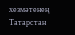хезмәтенең Татарстан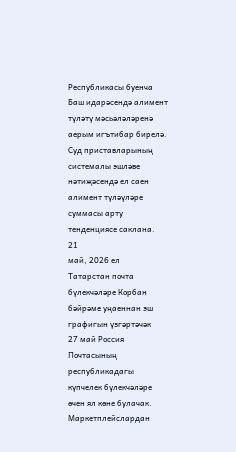Республикасы буенча Баш идарәсендә алимент түләтү мәсьәләләренә аерым игътибар бирелә. Суд приставларының системалы эшләве нәтиҗәсендә ел саен алимент түләүләре суммасы арту тенденциясе саклана.
21
май, 2026 ел
Татарстан почта бүлекчәләре Корбан бәйрәме уңаеннан эш графигын үзгәртәчәк
27 май Россия Почтасының республикадагы күпчелек бүлекчәләре өчен ял көне булачак. Маркетплейслардан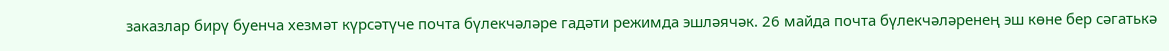заказлар бирү буенча хезмәт күрсәтүче почта бүлекчәләре гадәти режимда эшләячәк. 26 майда почта бүлекчәләренең эш көне бер сәгатькә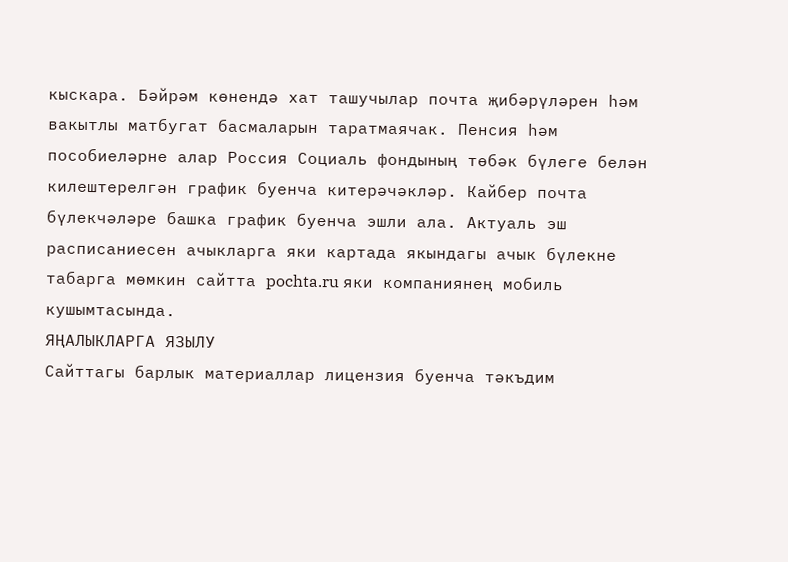кыскара. Бәйрәм көнендә хат ташучылар почта җибәрүләрен һәм вакытлы матбугат басмаларын таратмаячак. Пенсия һәм пособиеләрне алар Россия Социаль фондының төбәк бүлеге белән килештерелгән график буенча китерәчәкләр. Кайбер почта бүлекчәләре башка график буенча эшли ала. Актуаль эш расписаниесен ачыкларга яки картада якындагы ачык бүлекне табарга мөмкин сайтта pochta.ru яки компаниянең мобиль кушымтасында.
ЯҢАЛЫКЛАРГА ЯЗЫЛУ
Сайттагы барлык материаллар лицензия буенча тәкъдим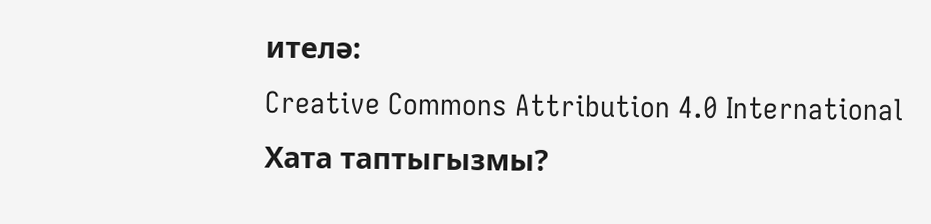ителә:
Creative Commons Attribution 4.0 International
Хата таптыгызмы?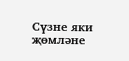Сүзне яки җөмләне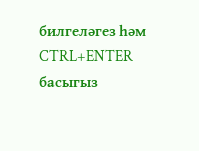билгеләгез һәм CTRL+ENTER басыгыз